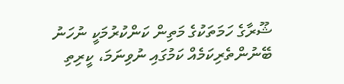ޝޫރާގެ ހަމަތަކުގެ މަތިން ކަންކުރުމަކީ ނުހަނު ބޭނުންތެރިކަމެއް ކަމުގައި ނުވިނަމަ، ކީރިތި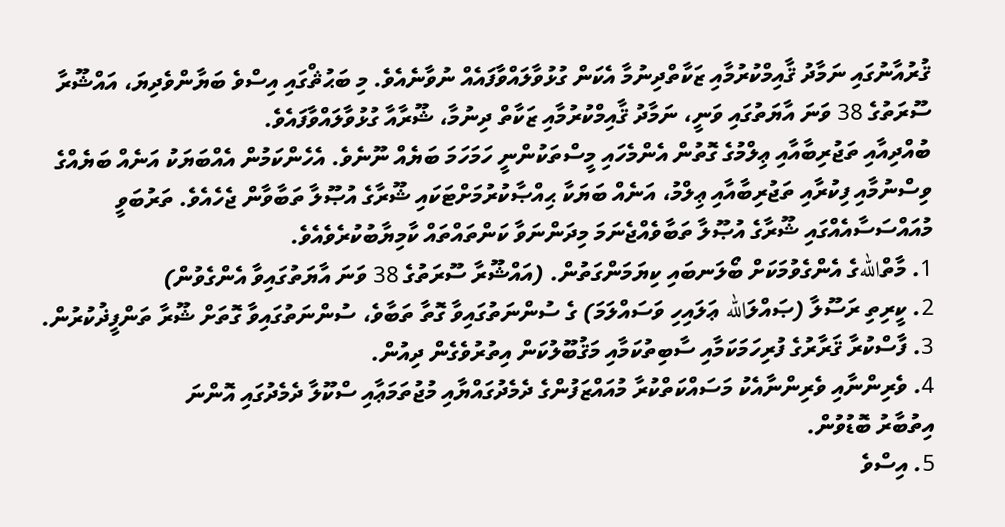ޤުރުއާނުގައި ނަމާދު ޤާއިމްކުރުމާއި ޒަކާތްދިނުމާ އެކަން ގުޅުވާލައްވާފައެއް ނުވާނެއެވެ. މި ބަޙުޘްގައި އިސްވެ ބަޔާންވެދިޔަ، އައްޝޫރާ ސޫރަތުގެ 38 ވަނަ އާޔަތުގައި ވަނީ، ނަމާދު ޤާއިމްކުރުމާއި ޒަކާތް ދިނުމާ، ޝޫރާއާ ގުޅުވާލައްވާފައެވެ.
ބުއްދިއާއި ތަޖުރިބާއާއި ޢިލްމުގެ ގޮތުން އެންމެހައި މީސްތަކުންނީ ހަމަހަމަ ބަޔެއް ނޫނެވެ. އެހެންކަމުން އެއްބަޔަކު އަނެއް ބަޔެއްގެ ވިސްނުމާއި ފިކުރާއި ތަޖުރިބާއާއި ޢިލްމު، އަނެއް ބަޔަކާ ޙިއްޞާކުރުމަށްޓަކައި ޝޫރާގެ އުޞޫލާ ތަބާވާން ޖެހެއެވެ. ތަރުބަވީ މުއައްސަސާއެއްގައި ޝޫރާގެ އުޞޫލާ ތަބާވެއްޖެނަމަ މިދަންނަވާ ކަންތައްތައް ކާމިޔާބުކުރެވެއެވެ.
1. މާތްاللهގެ އެންގެވުމަކަށް ބޯލަނބައި ކިޔަމަންގަތުން. (އައްޝޫރާ ސޫރަތުގެ 38 ވަނަ އާޔަތުގައިވާ އެންގެވުން)
2. ކީރިތި ރަސޫލާ (ޞައްލަالله ޢަލައިހި ވަސައްލަމަ) ގެ ސުންނަތުގައިވާ ގޮތާ ތަބާވެ، ސުންނަތުގައިވާ ގޮތަށް ޝޫރާ ތަންފީޛުކުރުން.
3. ފާސްކުރާ ޤަރާރުގެ ފުރިހަމަކަމާއި ސާބިތުކަމާއި މަޤުބޫލުކަން އިތުރުވެގެން ދިއުން.
4. ވެރިންނާއި ވެރިންނާއެކު މަސައްކަތްކުރާ މުއައްޒަފުންގެ ދެމެދުގައްޔާއި މުޖުތަމަޢާއި ސްކޫލާ ދެމެދުގައި އޮންނަ
އިތުބާރު ބޮޑުވުން.
5. އިސްވެ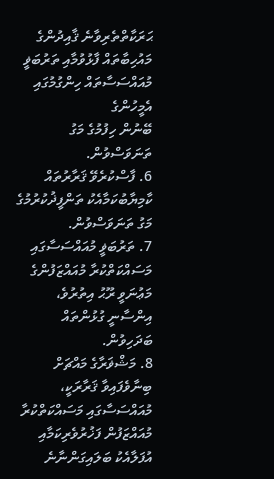ޙަރަކާތްތެރިވާނެ ޤާއިދުންގެ މައުހިބާތައް ފާޅުވުމާއި ތަރުބަޥީ މުއައްސަސާތައް ހިންގުމުގައި އެމީހުންގެ
ބޭނުން ހިފުމުގެ މަގު ތަނަވަސްވުން.
6. ފާސްކުރެވޭ ޤަރާރުތައް ކާމިޔާބުކަމާއެކު ތަންފީޛުކުރުމުގެ މަގު ތަނަވަސްވުން.
7. ތަރުބަޥީ މުއައްސަސާގައި މަސައްކަތްކުރާ މުއައްޒަފުންގެ މަޢުނަވީ ރޫޙު އިތުރުވެ، އިންސާނީ ގުޅުންތައް
ބަދަހިވުން.
8. މަޝްޥަރާގެ މައްޗަށް ބިނާވެފައިވާ ޤަރާރަކީ، މުއައްސަސާގައި މަސައްކަތްކުރާ މުއައްޒަފުން ފަޚުރުވެރިކަމާއި
އުފަލާއެކު ބަލައިގަންނާނެ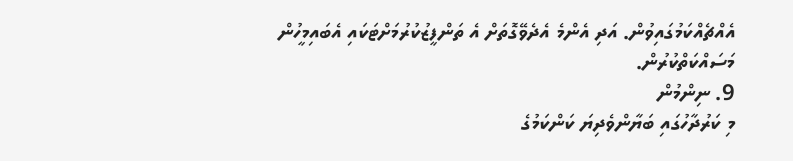އެއްޗެއްކަމުގައިވުން. އަދި އެންމެ އެދެވޭގޮތަށް އެ ތަންފީޒުކުރުމަށްޓަކައި އެބައިމީހުން
މަސައްކަތްކުރުން.
9. ނިންމުން
މި ކަރުދާހުގައި ބަޔާންވެދިޔަ ކަންކަމުގެ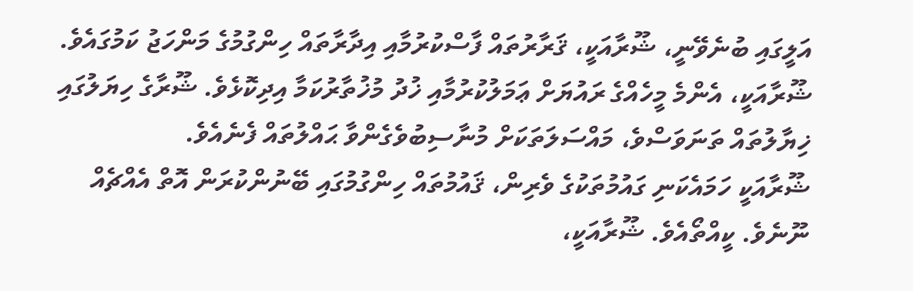އަލީގައި ބުނެވޭނީ، ޝޫރާއަކީ، ޤަރާރުތައް ފާސްކުރުމާއި އިދާރާތައް ހިންގުމުގެ މަންހަޖު ކަމުގައެވެ. ޝޫރާއަކީ، އެންމެ މީހެއްގެ ރައުޔަށް ޢަމަލުކުރުމާއި ޚުދު މުޚުތާރުކަމާ އިދިކޮޅެވެ. ޝޫރާގެ ހިޔަލުގައި ޚިޔާލުތައް ތަނަވަސްވެ، މައްސަލަތަކަށް މުނާސިބުވެގެންވާ ޙައްލުތައް ފެނެއެވެ.
ޝޫރާއަކީ ހަމައެކަނި ގައުމުތަކުގެ ވެރިން، ޤައުމުތައް ހިންގުމުގައި ބޭނުންކުރަން އޮތް އެއްޗެއް ނޫނެވެ. ކީއްތޯއެވެ. ޝޫރާއަކީ،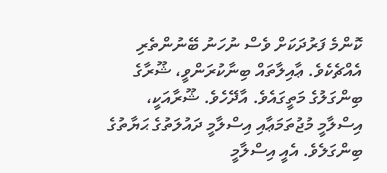ކޮންމެ ފަރުދަކަށް ވެސް ނުހަނު ބޭނުންތެރި އެއްޗެކެވެ. ޢާއިލާތައް ބިނާކުރަންވީ، ޝޫރާގެ ބިންގަލުގެ މަތީގައެވެ. އާދޭހެވެ. ޝޫރާއަކީ، އިސްލާމީ މުޖުތަމަޢާއި އިސްލާމީ ދައުލަތުގެ ޙަޔާތުގެ ބިންގަލެވެ. އެއީ އިސްލާމީ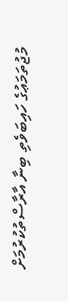މުޖުތަމަޢުގެ ހައިބަވެތި ބިނާ އާރާސްތުކުރުމަށް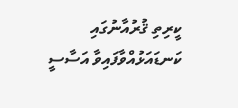ކީރިތި ޤުރުއާނުގައި ކަނޑައަޅުއްވާފައިވާ އަސާސީ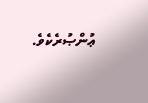ޢުންޞުރެކެވެ.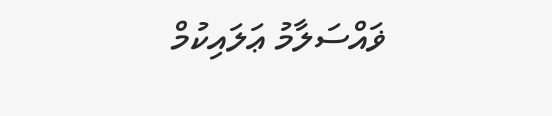ޥައްސަލާމު ޢަލައިކުމް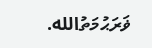ޥަރަޙުމަތުالله.